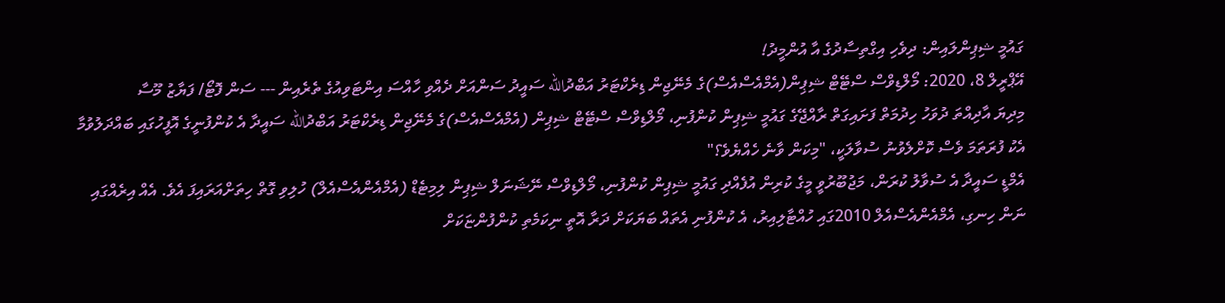ގައުމީ ޝިޕިންލައިން: ދިވެހި އިގްތިސާދުގެ އާ އުންމީދު!
އޭޕްރީލް 8، 2020: މޯލްޑިވްސް ސްޓޭޓް ޝިޕިން(އެމްއެސްއެސް)ގެ މެނޭޖިން ޑިރެކްޓަރު އަބްދުالله ސައީދު ސަންއަށް ދެއްވި ހާއްސަ އިންޓަވިއުގެ ތެރެއިން --- ސަން ފޮޓޯ/ ފަޔާޒު މޫސާ
މިދިޔަ އާދިއްތަ ދުވަހު ހިދުމަތް ފަށައިގަތް ރާއްޖޭގެ ގައުމީ ޝިޕިން ކުންފުނި، މޯލްޑިވްސް ސްޓޭޓް ޝިޕިން (އެމްއެސްއެސް)ގެ މެނޭޖިން ޑިރެކްޓަރު އަބްދުالله ސައީދާ އެ ކުންފުނީގެ އޮފީހުގައި ބައްދަލުވުމާ އެކު ފުރަތަމަ ވެސް ކޮށްލެވުނު ސުވާލަކީ، "މިކަން ވާނެ ހެއްޔެވެ؟"
އެމްޑީ ސައީދާ އެ ސުވާލު ކުރަން، މަޖުބޫރުވީ މީގެ ކުރިން އުފެއްދި ގައުމީ ޝިޕިން ކުންފުނި، މޯލްޑިވްސް ނޭޝަނަލް ޝިޕިން ލިމިޓެޑް (އެމްއެންއެސްއެލް) ހުލިވި ގޮތް ހިތަށްއަރައިފަ އެވެ. އެއް އިރެއްގައި ނަން ހިނގި، އެމްއެންއެސްއެލް 2010ގައި ހުއްޓާލިއިރު، އެ ކުންފުނި އެތައް ބަޔަކަށް ދަރާ އޮތީ ނިކަމެތި ކުންފުންޏަކަށް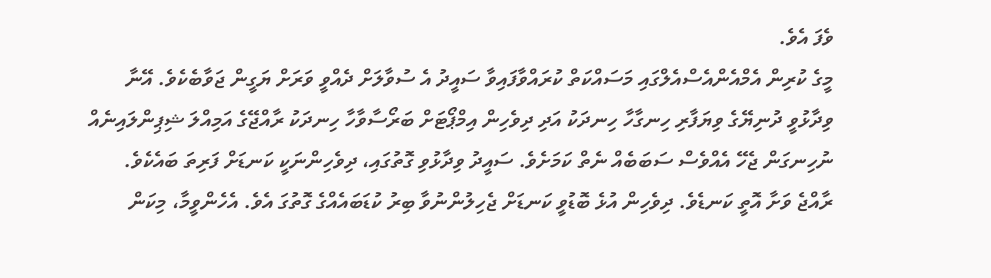ވެފަ އެވެ.
މީގެ ކުރިން އެމްއެންއެސްއެލްގައި މަސައްކަތް ކުރައްވާފައިވާ ސައީދު އެ ސުވާލަށް ދެއްވީ ވަރަށް ޔަގީން ޖަވާބެކެވެ. އޭނާ ވިދާޅުވީ ދުނިޔޭގެ ވިޔަފާރި ހިނގާހާ ހިނދަކު އަދި ދިވެހިން އިމްޕޯޓަށް ބަރޯސާވާހާ ހިނދަކު ރާއްޖޭގެ އަމިއްލަ ޝިޕިންލައިނެއް ނުހިނގަން ޖެހޭ އެއްވެސް ސަބަބެއް ނެތް ކަމަށެވެ. ސައީދު ވިދާޅުވި ގޮތުގައި، ދިވެހިންނަކީ ކަނޑަށް ފަރިތަ ބައެކެވެ. ރާއްޖެ ވަށާ އޮތީ ކަނޑެވެ. ދިވެހިން އުޅެ ބޮޑުވީ ކަނޑަށް ޖެހިލުންނުވާ ބިރު ކުޑަބައެއްގެ ގޮތުގަ އެވެ. އެހެންވީމާ، މިކަން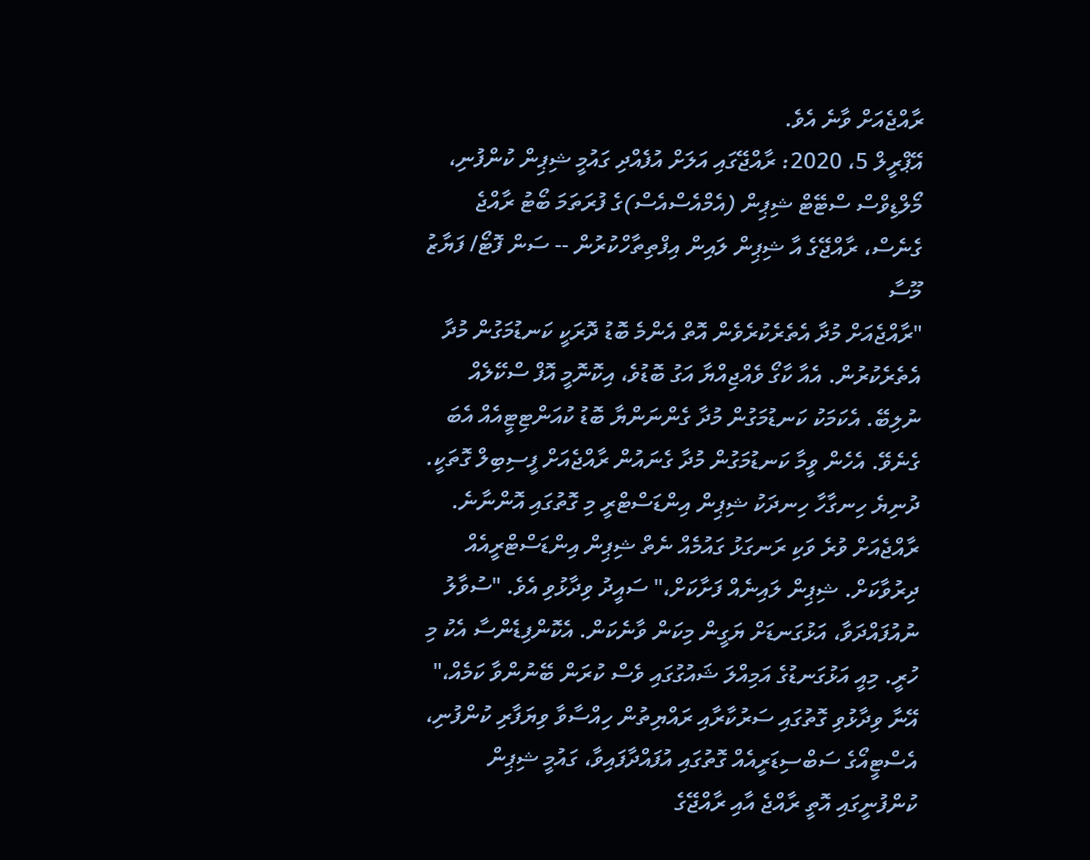ރާއްޖެއަށް ވާނެ އެވެ.
އޭޕްރީލް 5، 2020: ރާއްޖޭގައި އަލަށް އުފެއްދި ގައުމީ ޝިޕިން ކުންފުނި، މޯލްޑިވްސް ސްޓޭޓް ޝިޕިން (އެމްއެސްއެސް)ގެ ފުރަތަމަ ބޯޓު ރާއްޖެ ގެނެސް، ރާއްޖޭގެ އާ ޝިޕިން ލައިން އިފްތިތާހްކުރުން -- ސަން ފޮޓޯ/ ފަޔާޒު މޫސާ
"ރާއްޖެއަށް މުދާ އެތެރެކުރެވެން އޮތް އެންމެ ބޮޑު ދޮރަކީ ކަނޑުމަގުން މުދާ އެތެރެކުރުން. އެއާ ކާގޯ ވެއްޖިއްޔާ އަގު ބޮޑުވެ، އިކޮނޮމީ އޮފް ސްކޭލެއް ނުލިބޭ. އެކަމަކު ކަނޑުމަގުން މުދާ ގެންނަންޔާ ބޮޑު ކުއަންޓިޓީއެއް އެބަ ގެނެވޭ. އެހެން ވީމާ ކަނޑުމަގުން މުދާ ގެނައުން ރާއްޖެއަށް ފީސިބިލް ގޮތަކީ. ދުނިޔެ ހިނގާހާ ހިނދަކު ޝިޕިން އިންޑަސްޓްރީ މި ގޮތުގައި އޮންނާނެ. ރާއްޖެއަށް ވުރެ ވަކި ރަނގަޅު ގައުމެއް ނެތް ޝިޕިން އިންޑަސްޓްރީއެއް ދިރުވާކަށް. ޝިޕިން ލައިނެއް ފަށާކަށް،" ސައީދު ވިދާޅުވި އެވެ. "ސުވާލު ނުއުފައްދަވާ، އަޅުގަނޑަށް ޔަގީން މިކަން ވާނެކަން. އެކޮންފިޑެންސާ އެކު މި ހުރީ. މިއީ އަޅުގަނޑުގެ އަމިއްލަ ޝައުގުގައި ވެސް ކުރަން ބޭނުންވާ ކަމެއް،"
އޭނާ ވިދާޅުވި ގޮތުގައި ސަރުކާރާއި ރައްޔިތުން ހިއްސާވާ ވިޔަފާރި ކުންފުނި، އެސްޓީއޯގެ ސަބްސިޑަރީއެއް ގޮތުގައި އުފައްދާފައިވާ، ގައުމީ ޝިޕިން ކުންފުނީގައި އޮތީ ރާއްޖެ އާއި ރާއްޖޭގެ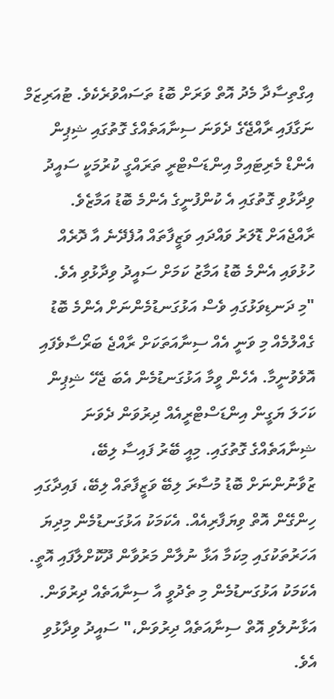އިގްތިސާދާ މެދު އޮތް ވަރަށް ބޮޑު ތަސައްވުރެކެވެ. ޓުއަރިޒަމް ނަގާފައި ރާއްޖޭގެ ދެވަނަ ސިނާއަތެއްގެ ގޮތުގައި ޝިޕިން އެންޑް މެރިޓައިމް އިންޑަސްޓްރީ ތަރައްގީ ކުރުމަކީ ސައީދު ވިދާޅުވި ގޮތުގައި އެ ކުންފުނީގެ އެންމެ ބޮޑު އަމާޒެވެ. ރާއްޖެއަށް ޑޮލަރު ވައްދައި ވަޒީފާތައް އުފެދޭނެ އާ ދޮރެއް ހުޅުވައި އެންމެ ބޮޑު އަމާޒު ކަމަށް ސައީދު ވިދާޅުވި އެވެ.
"މި ދަނޑިވަޅުގައި ވެސް އަޅުގަނޑުމެންނަށް އެންމެ ބޮޑު ގެއްލުމެއް މި ވަނީ އެއް ސިނާއަތަކަށް ރާއްޖެ ބަރޯސާވެފައި އޮވެވުނީމާ. އެހެން ވީމާ އަޅުގަނޑުމެން އެބަ ޖެހޭ ޝިޕިން ކަހަލަ ޔަގީން އިންޑަސްޓްރީއެއް ދިރުވަން ދެވަނަ ޝިނާއަތެއްގެ ގޮތުގައި. މިއީ ބޭރު ފައިސާ ލިބޭ، ޒުވާނުންނަށް ބޮޑު މުސާރަ ލިބޭ ވަޒީފާތައް ލިބޭ، ފައިދާގައި ހިންގޭން އޮތް ވިޔަފާރިއެއް. އެކަމަކު އަޅުގަނޑުމެން މިދިޔަ އަހަރުތަކުގައި މިކަމާ އަޅާ ނުލާން މަރުވާން ދޫކޮށްލާފައި އޮތީ. އެކަމަކު އަޅުގަނޑުމެން މި ތެދުވީ އާ ސިނާއަތެއް ދިރުވަން. އަޅާނުލެވި އޮތް ސިނާއަތެއް ދިރުވަން،" ސައީދު ވިދާޅުވި އެވެ.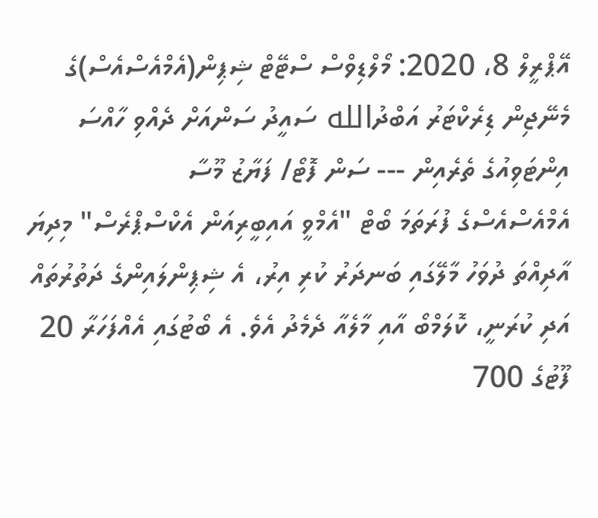އޭޕްރީލް 8، 2020: މޯލްޑިވްސް ސްޓޭޓް ޝިޕިން(އެމްއެސްއެސް)ގެ މެނޭޖިން ޑިރެކްޓަރު އަބްދުالله ސައީދު ސަންއަށް ދެއްވި ހާއްސަ އިންޓަވިއުގެ ތެރެއިން --- ސަން ފޮޓޯ/ ފަޔާޒު މޫސާ
އެމްއެސްއެސްގެ ފުރަތަމަ ބޯޓް "އެމްވީ އައިބީރިއަން އެކްސްޕްރެސް" މިދިޔަ އާދިއްތަ ދުވަހު މާލޭގައި ބަނދަރު ކުރި އިރު، އެ ޝިޕިންލައިންގެ ދަތުރުތައް އަދި ކުރަނީ، ކޮލަމްބޯ އާއި މާލެއާ ދެމެދު އެވެ. އެ ބޯޓުގައި އެއްފަހަރާ 20 ފޫޓުގެ 700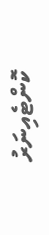ކޮންޓެއިނަރު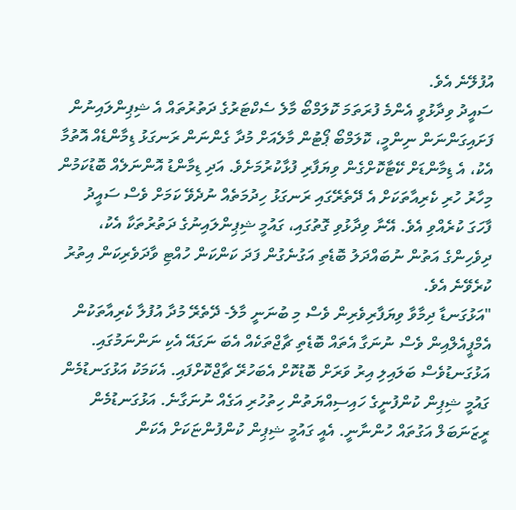އުފުލޭނެ އެވެ.
ސައީދު ވިދާޅުވީ އެންމެ ފުރަތަމަ ކޮލަމްބޯ މާލެ ސެކްޓަރުގެ ދަތުރުތައް އެ ޝިޕިންލައިނުން ފަށައިގަންނަން ނިންމީ، ކޮލަމްބޯ ޕޯޓުން މާލެއަށް މުދާ ގެންނަން ރަނގަޅު ޑިމާންޑެއް އޮތުމާ އެކު، އެ ޑިމާންޑަށް ކޭޓާކޮށްގެން ވިޔަފާރި ފުޅާކުރުމަށެވެ. އަދި ޑިމާންޑު އޮންނަލެއް ބޮޑުކަމުން މިހާރު ހުރި ކެރިއާތަކަށް އެ ދޭތެރޭގައި ރަނގަޅު ހިދުމަތެއް ނުދެވޭ ކަމަށް ވެސް ސައީދު ފާހަގަ ކުރެއްވި އެވެ. އޭނާ ވިދާޅުވި ގޮތުގައި، ގައުމީ ޝިޕިންލައިނުގެ ދަތުރުތަކާ އެކު، ދިވެހިންގެ އަތުން ނުބައްދަލު ބޮޑެތި އަގުނެގުން ފަދަ ކަންކަން ހުއްޓި ވާދަވެރިކަން އިތުރު ކުރެވޭނެ އެވެ.
"އަޅުގަނޑާ ދިމާވާ ވިޔަފާރިވެރިން ވެސް މި ބުނަނީ މާލެ- ދޭތެރޭ މުދާ އުފުލާ ކެރިއާތަކުން އެމްޕީއެލްއިން ވެސް ނުނަގާ އެތައް ބޮޑެތި ޗާޖްތަކެއް އެބަ ނަގައޭ އެކި ނަންނަމުގައި. އަޅުގަނޑުވެސް ބަލައިލި އިރު ވަރަށް ބޮޑުކޮށް އެބަހުރޭ ޗާޖްކޮށްފައި. އެކަމަކު އަޅުގަނޑުމެން ގައުމީ ޝިޕިން ކުންފުނީގެ ހައިސިއްޔަތުން ހިތުހުރި އަގެއް ނުނަގާނެ. އަޅުގަނޑުމެން ރީޒަނަބަލް އަގުތައް ހުންނާނީ. އެއީ ގައުމީ ޝިޕިން ކުންފުންޏަކަށް އެކަން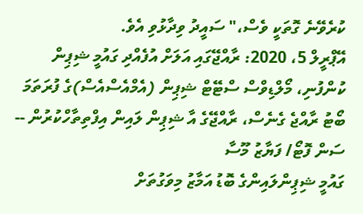ކުރެވޭނެ ގޮތަކީ ވެސް،" ސައީދު ވިދާޅުވި އެވެ.
އޭޕްރީލް 5، 2020: ރާއްޖޭގައި އަލަށް އުފެއްދި ގައުމީ ޝިޕިން ކުންފުނި، މޯލްޑިވްސް ސްޓޭޓް ޝިޕިން (އެމްއެސްއެސް)ގެ ފުރަތަމަ ބޯޓު ރާއްޖެ ގެނެސް، ރާއްޖޭގެ އާ ޝިޕިން ލައިން އިފްތިތާހްކުރުން -- ސަން ފޮޓޯ/ ފަޔާޒު މޫސާ
ގައުމީ ޝިޕިންލައިންގެ ބޮޑު އަމާޒު މިވަގުތަށް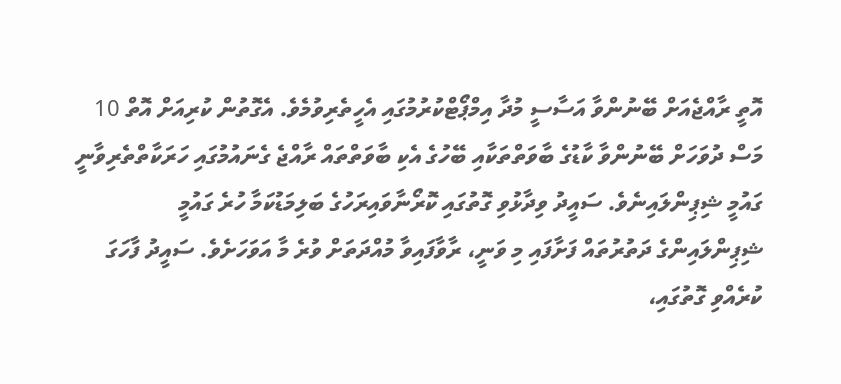އޮތީ ރާއްޖެއަށް ބޭނުންވާ އަސާސީ މުދާ އިމްޕޯޓްކުރުމުގައި އެހީތެރިވުމެވެ. އެގޮތުން ކުރިއަށް އޮތް 10 މަސް ދުވަހަށް ބޭނުންވާ ކާޑުގެ ބާވަތްތަކާއި ބޭހުގެ އެކި ބާވަތްތައް ރާއްޖެ ގެނައުމުގައި ހަރަކާތްތެރިވާނީ ގައުމީ ޝިޕިންލައިނެވެ. ސައީދު ވިދާޅުވި ގޮތުގައި ކޮރޯނާވައިރަހުގެ ބަލިމަޑުކަމާ ހުރެ ގައުމީ ޝިޕިންލައިންގެ ދަތުރުތައް ފަށާފައި މި ވަނީ، ރާވާފައިވާ މުއްދަތަށް ވުރެ މާ އަވަހަށެވެ. ސައީދު ފާހަގަ ކުރެއްވި ގޮތުގައި،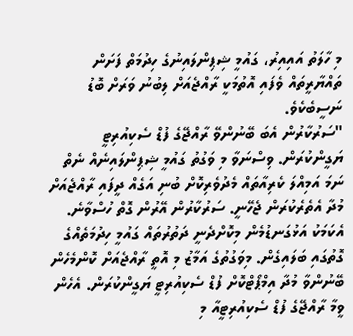މި ހާލަތު އައިއިރު، ގައުމީ ޝިޕިންލައިނުގެ ހިދުމަތް ފަށަން ތައްޔާރީތައް ވެފައި އޮތުމަކީ ރާއްޖެއަށް ލިބުނު ވަރަށް ބޮޑު ނަސީބެކެވެ.
"ސަރުކާރުން އެބަ ބޭނުންވޭ ރާއްޖޭގެ ފުޑް ސެކިއުރިޓީ ޔަގީންކުރަން. ވިސްނަވާ މި ވަގުތު ގައުމީ ޝިޕިންލައިނެއް ނެތް ނަމަ އަމިއްލަ ކެރިއާތައް މެދުވެރިކޮށް ބުނި އަގެއް ދީފައި ރާއްޖެއަށް މުދާ އެތެރެކުރަން ޖެހޭނީ. ސަރުކާރުން އޭރުން ގޮތް ހުސްވާނެ. އެކަމަކު އަޅުގަނޑުމެން މިކޮށްދެނީ ދަތުރުތައް ގައުމީ ހިދުމަތެއްގެ ގޮތުގައި ބަލައިގެން. މިވަގުތުގެ އަމާޒު މި އޮތީ ރާއްޖެއަށް ކޮންމެހެން ބޭނުންވާ މުދާ އިމްޕޯޓްކޮށް ފުޑް ސެކިއުރިޓީ ޔަގީންކުރަން. އެހެން ވީމާ ރާއްޖޭގެ ފުޑް ސެކިއުރިޓީއާ މި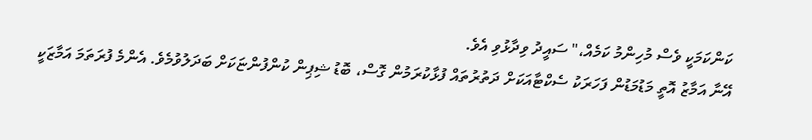ކަންކަމަކީ ވެސް މުހިންމު ކަމެއް،" ސައީދު ވިދާޅުވި އެވެ.
އޭނާ އަމާޒު އޮތީ މަޑުމަޑުން ފަހަރަކު ސެކްޓާއަކަށް ދަތުރުތައް ފުޅާކުރަމުން ގޮސް، ބޮޑު ޝިޕިން ކުންފުންޏަކަށް ބަދަލުވުމެވެ. އެންމެ ފުރަތަމަ އަމާޒަކީ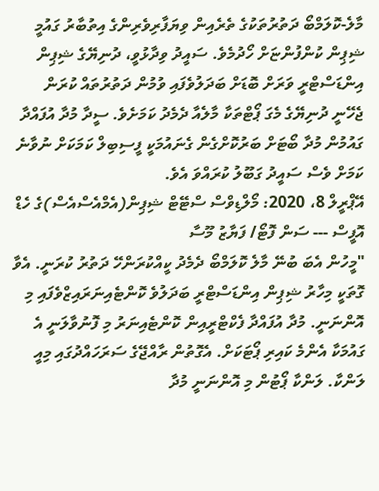މާލެ-ކޮލަމްބޯ ދަތުރުތަކުގެ ތެރެއިން ވިޔަފާރިވެރިންގެ އިތުބާރު ގައުމީ ޝިޕިން ކުންފުންޏަށް ހޯދުމެވެ. ސައީދު ވިދާޅުވީ، ދުނިޔޭގެ ޝިޕިން އިންޑަސްޓްރީ ވަރަށް ބޮޑަށް ބަދަލުވެފައި ވުމުން ދަތުރުތައް ކުރަން ޖެހޭނީ ދުނިޔޭގެ މެގަ ޕޯޓްތަކާ މާލެއާ ދެމެދު ކަމަށެވެ. ސީދާ މުދާ އުފައްދާ ގައުމުން މުދާ ބޯޓަށް ބަރުކޮށްގެން ގެނައުމަކީ ފީސިބިލް ކަމަކަށް ނުވާނެ ކަމަށް ވެސް ސައީދު ގަބޫލު ކުރައްވަ އެވެ.
އޭޕްރީލް 8، 2020: މޯލްޑިވްސް ސްޓޭޓް ޝިޕިން(އެމްއެސްއެސް)ގެ ހެޑް އޮފީސް --- ސަން ފޮޓޯ/ ފަޔާޒު މޫސާ
"މީހުން އެބަ ބުނޭ މާލެ ކޮލަމްބޯ ދެމެދު ކީއްކުރަންހޭ ދަތުރު ކުރަނީ. އެވާ ގޮތަކީ މިހާރު ޝިޕިން އިންޑަސްޓްރީ ބަދަލުވެ ކޮންޓެއިނަރައިޒްވެފައި މި އޮންނަނީ. މުދާ އުފައްދާ ފެކްޓްރީއިން ކޮންޓެއިނަރު މި ފޮނުވާލަނީ އެ ގައުމަކާ އެންމެ ކައިރި ޕޯޓަކަށް. އެގޮތުން ރާއްޖޭގެ ސަރަހައްދުގައި މިއީ ލަންކާ. ލަންކާ ޕޯޓުން މި އޮންނަނީ މުދާ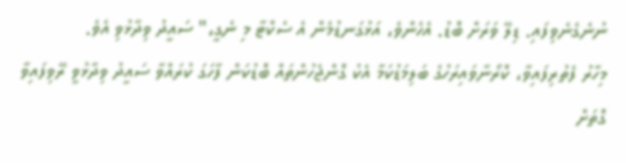ނުނެގެނެވިފައި. ޑިލޭ ވަރަށް ބޮޑު. އެހެންވެ، އަޅުގަނޑުމެން އެ ސެކްޓާ މި ނެގީ،" ސައީދު ވިދާޅުވި އެވެ.
މިހާރު ފެތުރިފައިވާ، ކޮރޯނާވައިރަހުގެ ބަލިމަޑުކަމާ އެކު ގޮންޖެހުންތައް ބޮޑުކަން ފާހަގަ ކުރައްވާ ސައީދު ވިދާޅުވީ ރޭވިފައިވާ ގޮތަށް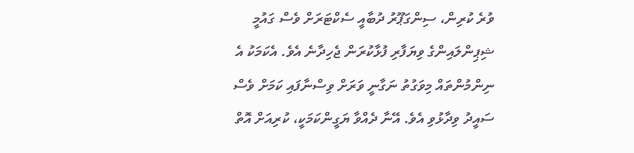ވުރެ ކުރިން، ސިންގަޕޫރު ދުބާއީ ސެކްޓަރަށް ވެސް ގައުމީ ޝިޕިންލައިންގެ ވިޔަފާރި ފުޅާކުރަން ޖެހިދާނެ އެވެ. އެކަމަކު އެ ނިންމުންތައް މިވަގުތު ނަގާނީ ވަރަށް ވިސްނާފައި ކަމަށް ވެސް ސައީދު ވިދާޅުވި އެވެ. އޭނާ ދެއްވާ ޔަގީންކަމަކީ، ކުރިއަށް އޮތް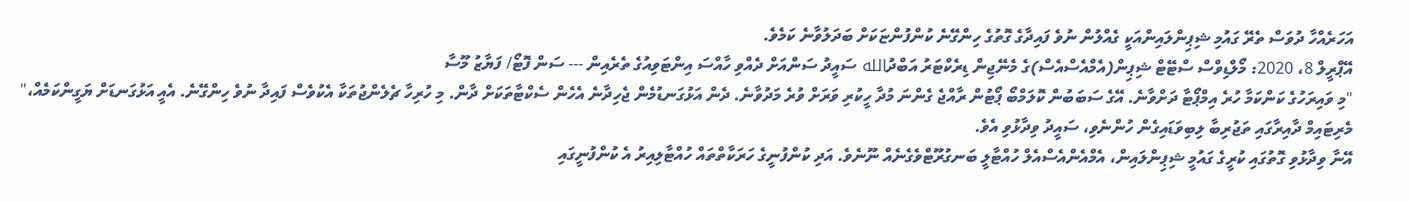އަހަރެއްހާ ދުވަސް ތެރޭ ގައުމި ޝިޕިންލައިންއަކީ ގެއްލުން ނުވެ ފައިދާގެ ގޮތުގެ ހިންގޭނެ ކުންފުންޏަކަށް ބަދަލުވާނެ ކަމެވެ.
އޭޕްރީލް 8، 2020: މޯލްޑިވްސް ސްޓޭޓް ޝިޕިން(އެމްއެސްއެސް)ގެ މެނޭޖިން ޑިރެކްޓަރު އަބްދުالله ސައީދު ސަންއަށް ދެއްވި ހާއްސަ އިންޓަވިއުގެ ތެރެއިން --- ސަން ފޮޓޯ/ ފަޔާޒު މޫސާ
"މި ވައިރަހުގެ ކަންކަމާ ހުރެ އިމްޕޯޓާ ދަށްވާނެ. އޭގެ ސަބަބުން ކޮލަމްބޯ ޕޯޓުން ރާއްޖެ ގެންނަ މުދާ ހީކުރި ވަރަށް ވުރެ މަދުވާނެ. ދެން އަޅުގަނޑުމެން ޖެހިދާނެ އެހެން ސެކްޓާތަކަށް ދާން. މި ހުރިހާ ޗެލެންޖުތަކާ އެކުވެސް ފައިދާ ނުވެ ހިންގޭނެ. އެއީ އަޅުގަނޑަށް ޔަގީންކަމެއް،" މެރިޓައިމް ދާއިރާގައި ތަޖުރިބާ ލިބިވަޑައިގެން ހުންނެވި، ސައީދު ވިދާޅުވި އެވެ.
އޭނާ ވިދާޅުވި ގޮތުގައި ކުރީގެ ގައުމީ ޝިޕިންލައިން، އެމްއެންއެސްއެލް ހުއްޓާލީ ބަނގުރޫޓްވެގެނެއް ނޫނެވެ. އަދި ކުންފުނީގެ ހަރަކާތްތައް ހުއްޓާލިއިރު އެ ކުންފުނީގައި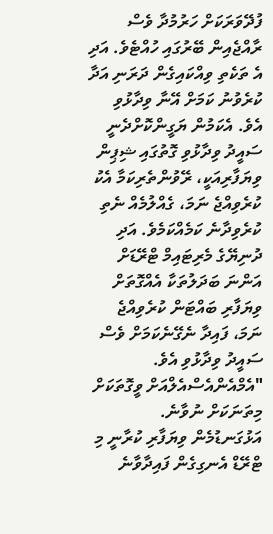ފުދޭވަރަކަށް ހަރުމުދާ ވެސް ރާއްޖެއިން ބޭރުގައި ހުއްޓެވެ. އަދި އެ ތަކެތި ވިއްކައިގެން ދަރަނި އަދާ ކުރެވުނު ކަމަށް އޭނާ ވިދާޅުވި އެވެ. އެކަމުން ޔަގީންކޮށްދެނީ ސައީދު ވިދާޅުވި ގޮތުގައި ޝިޕިން ވިޔަފާރިއަކީ، ރޭވުންތެރިކަމާ އެކު ކުރެވިއްޖެ ނަމަ، ގެއްލުމެއް ނެތި ކުރެވިދާނެ ކަމެއްކަމެވެ. އަދި ދުނިޔޭގެ މެރިޓައިމް ޓްރޭޑަށް އަންނަ ބަދަލުތަކާ އެއްގޮތަށް ވިޔަފާރި ބައްޓަން ކުރެވިއްޖެ ނަމަ، ފައިދާ ނެގޭނެކަމަށް ވެސް ސައީދު ވިދާޅުވި އެވެ.
"އެމްއެންއެސްއެލްއަށް ވީގޮތަކަށް މިތަނަކަށް ނުވާނެ. އަޅުގަނޑުމެން ވިޔަފާރި ކުރާނީ މި ޓްރޭޑް އެނގިގެން ފައިދާވާނެ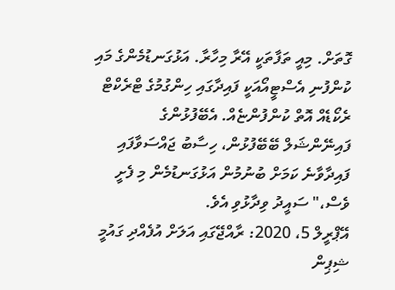ގޮތަށް. މިއީ ތަފާތަކީ އޭރާ މިހާރާ. އަޅުގަނޑުމެންގެ މައި ކުންފުނި އެސްޓީއޯއަކީ ފައިދާގައި ހިންގުމުގެ ޓްރެކްޓް ރެކޯޑެއް އޮތް ކުންފުންޏެއް. އެބޭފުޅުންގެ ފައިނޭންޝަލް ބޭބޭފުޅުން، ހިސާބު ޖައްސަވާފައި ފައިދާވާނެ ކަމަށް ބުނުމުން އަޅުގަނޑުމެން މި ފެށީ ވެސް،" ސައީދު ވިދާޅުވި އެވެ.
އޭޕްރީލް 5، 2020: ރާއްޖޭގައި އަލަށް އުފެއްދި ގައުމީ ޝިޕިން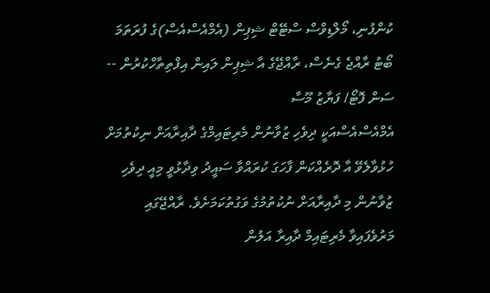ކުންފުނި، މޯލްޑިވްސް ސްޓޭޓް ޝިޕިން (އެމްއެސްއެސް)ގެ ފުރަތަމަ ބޯޓު ރާއްޖެ ގެނެސް، ރާއްޖޭގެ އާ ޝިޕިން ލައިން އިފްތިތާހްކުރުން -- ސަން ފޮޓޯ/ ފަޔާޒު މޫސާ
އެމްއެސްއެސްއަކީ ދިވެހި ޒުވާނުން މެރިޓައިމްގެ ދާއިރާއަށް ނިކުތުމަށް ހުޅުވާލެވޭ އާ ދޮރެއްކަން ފާހަގަ ކުރައްވާ ސައީދު ވިދާޅުވީ މިއީ ދިވެހި ޒުވާނުން މި ދާއިރާއަށް ނުކުތުމުގެ ވަގުތުކަމަށެވެ. ރާއްޖޭގައި މަރުވެފައިވާ މެރިޓައިމް ދާއިރާ އަލުން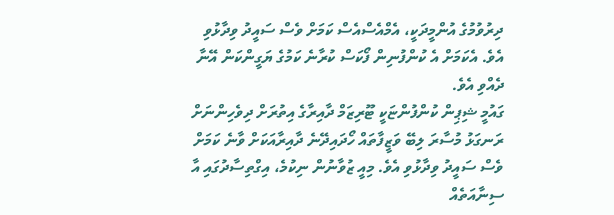ދިރުވުމުގެ އުންމީދަކީ، އެމްއެސްއެސް ކަމަށް ވެސް ސައީދު ވިދާޅުވި އެވެ. އެކަމަށް އެ ކުންފުނިން ފޯކަސް ކުރާނެ ކަމުގެ ޔަގީންކަން އޭނާ ދެއްވި އެވެ.
ގައުމީ ޝިޕިން ކުންފުންޏަކީ ޓޫރިޒަމް ދާއިރާގެ އިތުރަށް ދިވެހިންނަށް ރަނގަޅު މުސާރަ ލިބޭ ވަޒީފާތައް ހޯދައިދޭނެ ދާއިރާއަކަށް ވާނެ ކަމަށް ވެސް ސައީދު ވިދާޅުވި އެވެ. މިއީ ޒުވާނުން ނިކުމެ، އިގްތިސާދުގައި އާ ސިނާއަތެއް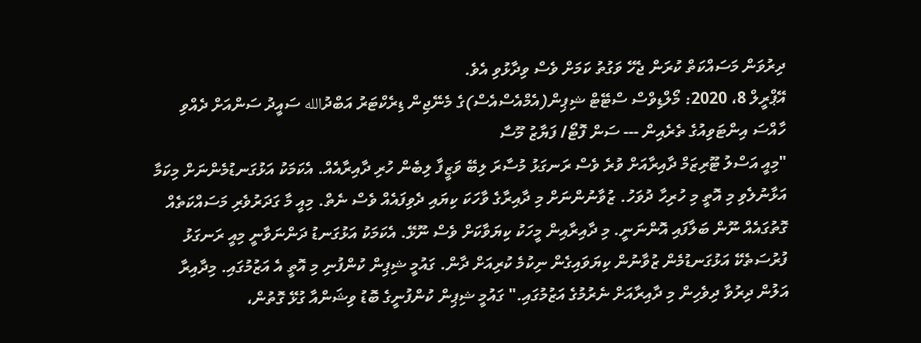ދިރުވަން މަސައްކަތް ކުރަން ޖެހޭ ވަގުތު ކަމަށް ވެސް ވިދާޅުވި އެވެ.
އޭޕްރީލް 8، 2020: މޯލްޑިވްސް ސްޓޭޓް ޝިޕިން(އެމްއެސްއެސް)ގެ މެނޭޖިން ޑިރެކްޓަރު އަބްދުالله ސައީދު ސަންއަށް ދެއްވި ހާއްސަ އިންޓަވިއުގެ ތެރެއިން --- ސަން ފޮޓޯ/ ފަޔާޒު މޫސާ
"މިއީ އަސްލު ޓޫރިޒަމް ދާއިރާއަށް ވުރެ ވެސް ރަނގަޅު މުސާރަ ލިބޭ ވަޒީފާ ލިބެން ހުރި ދާއިރާއެއް. އެކަމަކު އަޅުގަނޑުމެންނަށް މިކަމާ އަޅާނުލެވި މި އޮތީ މި ހުރިހާ ދުވަހު. ޒުވާނުންނަށް މި ދާއިރާގެ ވާހަކަ ކިޔައި ދެވިފައެއް ވެސް ނެތް. މިއީ މާ ގަދަރުވެރި މަސައްކަތެއް ގޮތުގައެއް ނޫން ބަލާފައި އޮންނަނީ. މި ދާއިރާއިން މީހަކު ކިޔަވާކަށް ވެސް ނޫޅޭ. އެކަމަކު އަޅުގަނޑު ދަންނަވާނީ މިއީ ރަނގަޅު ފުރުސަތެކޭ އަޅުގަނޑުމެން ޒުވާނުން ކިޔަވައިގެން ނިކުމެ ކުރިއަށް ދާން. ގައުމީ ޝިޕިން ކުންފުނި މި އޮތީ އެ އަޒުމުގައި. މިދާއިރާ އަލުން ދިރުވާ ދިވެހިން މި ދާއިރާއަށް ނެރުމުގެ އަޒުމުގައި." ގައުމީ ޝިޕިން ކުންފުނީގެ ބޮޑު ވިޝަންއާ ގުޅޭ ގޮތުން،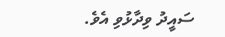ސައީދު ވިދާޅުވި އެވެ.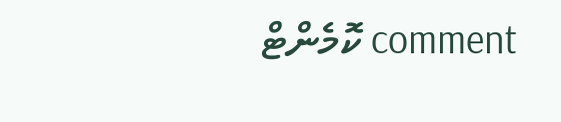comment ކޮމެންޓް